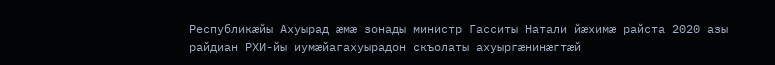Республикæйы Ахуырад æмæ зонады министр Гасситы Натали йæхимæ райста 2020 азы райдиан РХИ-йы иумæйагахуырадон скъолаты ахуыргæнинæгтæй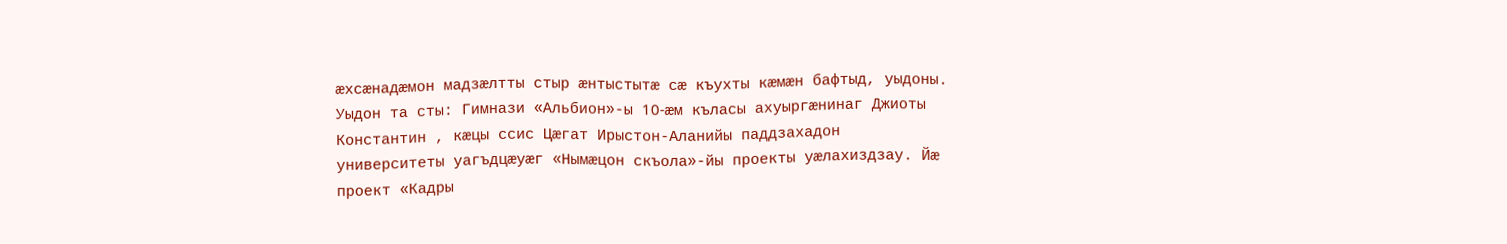æхсæнадæмон мадзæлтты стыр æнтыстытæ сæ къухты кæмæн бафтыд, уыдоны. Уыдон та сты: Гимнази «Альбион»-ы 10-æм къласы ахуыргæнинаг Джиоты Константин , кæцы ссис Цæгат Ирыстон-Аланийы паддзахадон университеты уагъдцæуæг «Нымæцон скъола»-йы проекты уæлахиздзау. Йæ проект «Кадры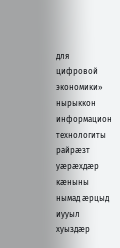для цифровой экономики» нырыккон информацион технологиты райрæзт уæрæхдæр кæныны нымад æрцыд иууыл хуыздæр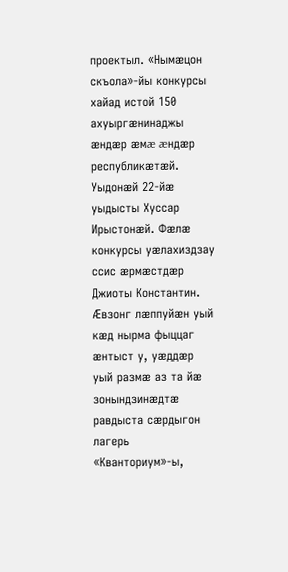проектыл. «Нымæцон скъола»-йы конкурсы хайад истой 150 ахуыргæнинаджы æндæр æмæ æндæр республикæтæй. Уыдонæй 22-йæ уыдысты Хуссар Ирыстонæй. Фæлæ конкурсы уæлахиздзау ссис æрмæстдæр Джиоты Константин. Æвзонг лæппуйæн уый кæд нырма фыццаг æнтыст у, уæддæр уый размæ аз та йæ зонындзинæдтæ равдыста сæрдыгон лагерь «Кванториум»-ы,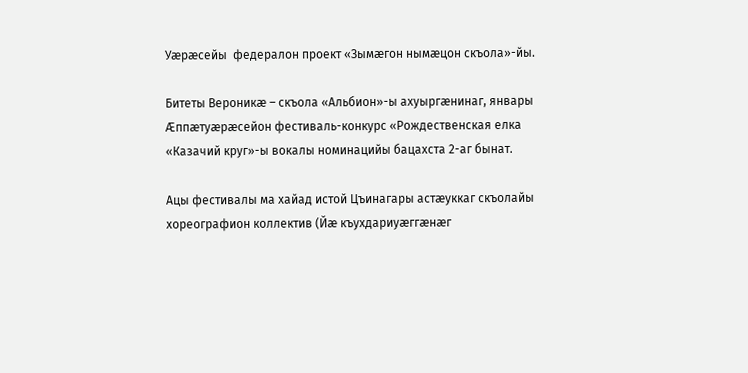Уæрæсейы  федералон проект «Зымæгон нымæцон скъола»-йы.

Битеты Вероникæ – скъола «Альбион»-ы ахуыргæнинаг, январы Æппæтуæрæсейон фестиваль-конкурс «Рождественская елка «Казачий круг»-ы вокалы номинацийы бацахста 2-аг бынат.

Ацы фестивалы ма хайад истой Цъинагары астæуккаг скъолайы хореографион коллектив (Йæ къухдариуæггæнæг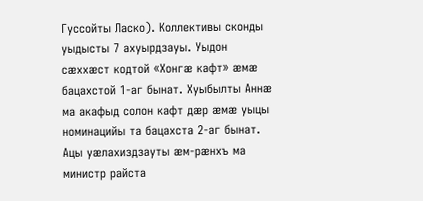Гуссойты Ласко). Коллективы сконды уыдысты 7 ахуырдзауы. Уыдон сæххæст кодтой «Хонгæ кафт» æмæ бацахстой 1-аг бынат. Хуыбылты Аннæ ма акафыд солон кафт дæр æмæ уыцы номинацийы та бацахста 2-аг бынат. Ацы уæлахиздзауты æм-рæнхъ ма министр райста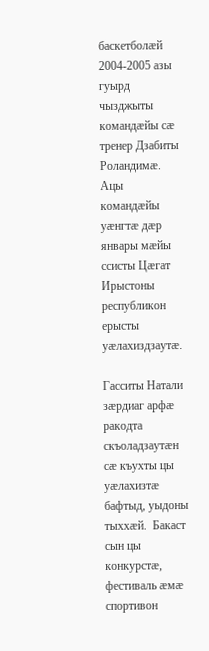баскетболæй 2004-2005 азы гуырд чызджыты командæйы сæ тренер Дзабиты Роландимæ. Ацы командæйы уæнгтæ дæр январы мæйы ссисты Цæгат Ирыстоны республикон ерысты уæлахиздзаутæ.

Гасситы Натали зæрдиаг арфæ ракодта скъоладзаутæн сæ къухты цы уæлахизтæ бафтыд, уыдоны тыххæй.  Бакаст сын цы конкурстæ, фестиваль æмæ спортивон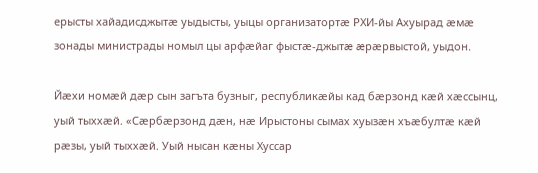ерысты хайадисджытæ уыдысты, уыцы организатортæ РХИ-йы Ахуырад æмæ зонады министрады номыл цы арфæйаг фыстæ-джытæ æрæрвыстой, уыдон.

Йæхи номæй дæр сын загъта бузныг, республикæйы кад бæрзонд кæй хæссынц, уый тыххæй. «Сæрбæрзонд дæн, нæ Ирыстоны сымах хуызæн хъæбултæ кæй рæзы, уый тыххæй. Уый нысан кæны Хуссар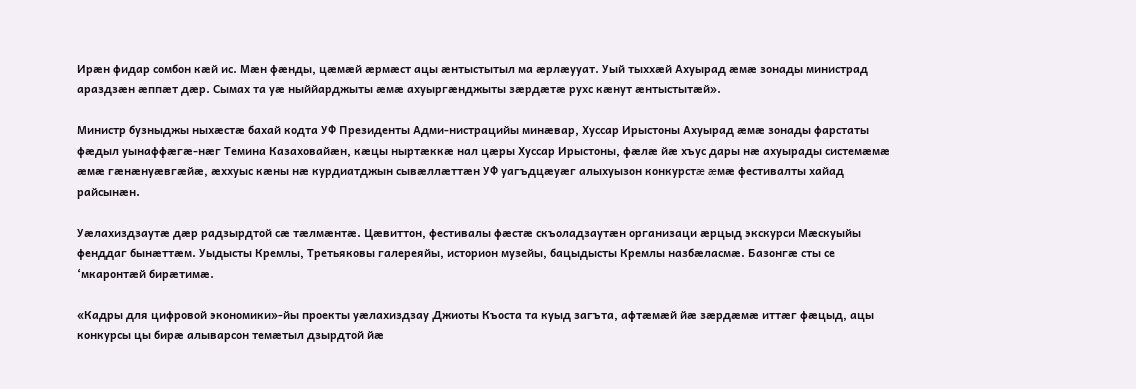Ирæн фидар сомбон кæй ис. Мæн фæнды, цæмæй æрмæст ацы æнтыстытыл ма æрлæууат. Уый тыххæй Ахуырад æмæ зонады министрад араздзæн æппæт дæр. Сымах та уæ ныййарджыты æмæ ахуыргæнджыты зæрдæтæ рухс кæнут æнтыстытæй».

Министр бузныджы ныхæстæ бахай кодта УФ Президенты Адми-нистрацийы минæвар, Хуссар Ирыстоны Ахуырад æмæ зонады фарстаты фæдыл уынаффæгæ-нæг Темина Казаховайæн, кæцы ныртæккæ нал цæры Хуссар Ирыстоны, фæлæ йæ хъус дары нæ ахуырады системæмæ æмæ гæнæнуæвгæйæ, æххуыс кæны нæ курдиатджын сывæллæттæн УФ уагъдцæуæг алыхуызон конкурстæ æмæ фестивалты хайад райсынæн.

Уæлахиздзаутæ дæр радзырдтой сæ тæлмæнтæ. Цæвиттон, фестивалы фæстæ скъоладзаутæн организаци æрцыд экскурси Мæскуыйы фенддаг бынæттæм. Уыдысты Кремлы, Третьяковы галереяйы, историон музейы, бацыдысты Кремлы назбæласмæ. Базонгæ сты се ‘мкаронтæй бирæтимæ.

«Кадры для цифровой экономики»-йы проекты уæлахиздзау Джиоты Къоста та куыд загъта, афтæмæй йæ зæрдæмæ иттæг фæцыд, ацы конкурсы цы бирæ алыварсон темæтыл дзырдтой йæ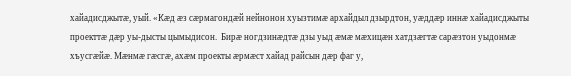хайадисджытæ, уый. «Кæд æз сæрмагондæй нейнонон хуызтимæ архайдыл дзырдтон, уæддæр иннæ хайадисджыты проекттæ дæр уы-дысты цымыдисон.  Бирæ ногдзинæдтæ дзы уыд æмæ мæхицæн хатдзæгтæ сарæзтон уыдонмæ хъусгæйæ. Мæнмæ гæсгæ, ахæм проекты æрмæст хайад райсын дæр фаг у,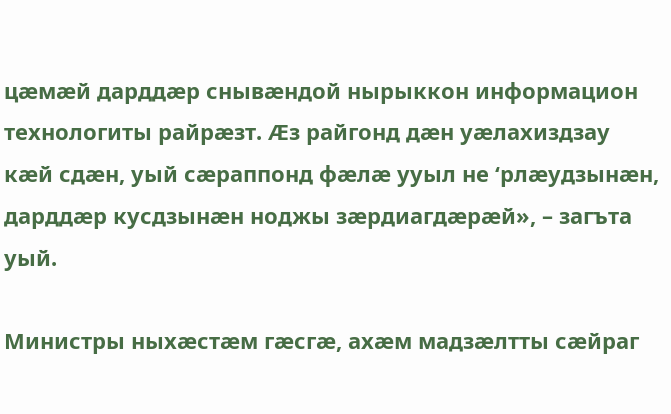цæмæй дарддæр снывæндой нырыккон информацион технологиты райрæзт. Æз райгонд дæн уæлахиздзау кæй сдæн, уый сæраппонд фæлæ ууыл не ‘рлæудзынæн, дарддæр кусдзынæн ноджы зæрдиагдæрæй», – загъта уый.

Министры ныхæстæм гæсгæ, ахæм мадзæлтты сæйраг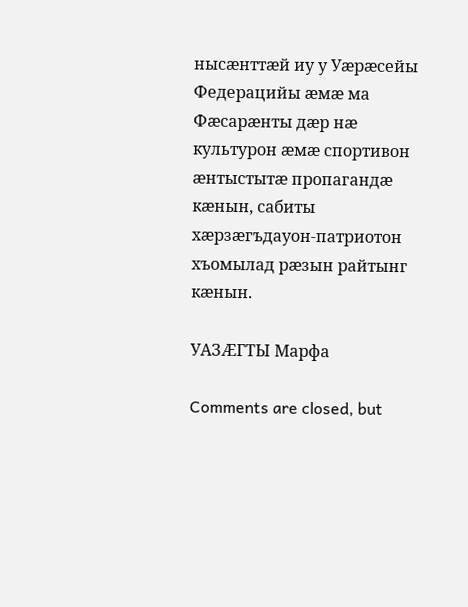нысæнттæй иу у Уæрæсейы Федерацийы æмæ ма Фæсарæнты дæр нæ культурон æмæ спортивон æнтыстытæ пропагандæ кæнын, сабиты хæрзæгъдауон-патриотон хъомылад рæзын райтынг кæнын.

УАЗÆГТЫ Марфа

Comments are closed, but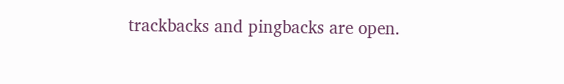trackbacks and pingbacks are open.